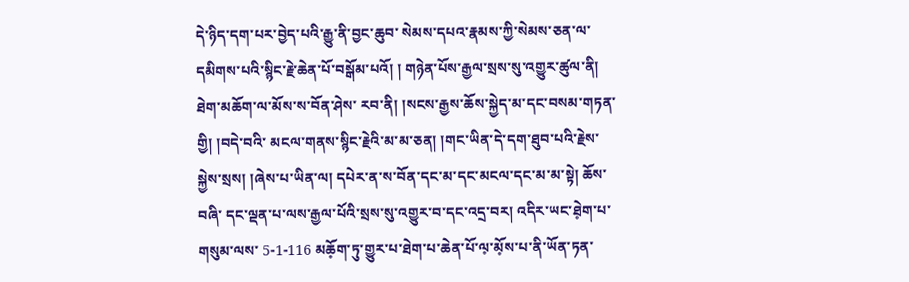དེ་ཉིད་དག་པར་བྱེད་པའི་རྒྱུ་ནི་བྱང་ཆུབ་ སེམས་དཔའ་རྣམས་ཀྱི་སེམས་ཅན་ལ་དམིགས་པའི་སྙིང་རྗེ་ཆེན་པོ་བསྒོམ་པའོ། ། གཉེན་པོས་རྒྱལ་སྲས་སུ་འགྱུར་ཚུལ་ནི། ཐེག་མཆོག་ལ་མོས་ས་བོན་ཤེས་ རབ་ནི། །སངས་རྒྱས་ཆོས་སྐྱེད་མ་དང་བསམ་གཏན་གྱི། །བདེ་བའི་ མངལ་གནས་སྙིང་རྗེའི་མ་མ་ཅན། །གང་ཡིན་དེ་དག་ཐུབ་པའི་རྗེས་ སྐྱེས་སྲས། །ཞེས་པ་ཡིན་ལ། དཔེར་ན་ས་བོན་དང་མ་དང་མངལ་དང་མ་མ་སྟེ། ཆོས་བཞི་ དང་ལྡན་པ་ལས་རྒྱལ་པོའི་སྲས་སུ་འགྱུར་བ་དང་འདྲ་བར། འདིར་ཡང་ཐེ༷ག་པ་གསུམ་ལས་ 5-1-116 མཆོ༷ག་ཏུ་གྱུར་པ་ཐེག་པ་ཆེན་པོ་ལ༷་མོ༷ས་པ་ནི་ཡོན་ཏན་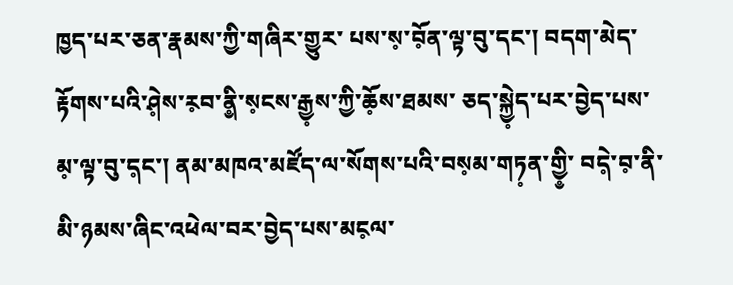ཁྱད་པར་ཅན་རྣམས་ཀྱི་གཞིར་གྱུར་ པས་ས༷་བོ༷ན་ལྟ་བུ་དང་། བདག་མེད་རྟོགས་པའི་ཤེ༷ས་ར༷བ་ནི༵་ས༷ངས་རྒྱ༷ས་ཀྱི་ཆོ༷ས་ཐམས་ ཅད་སྐྱེ༷ད་པར་བྱེད་པས་མ༷་ལྟ་བུ་ད༷ང་། ནམ་མཁའ་མཛོད་ལ་སོགས་པའི་བས༷མ་གཏ༷ན་གྱི༵་ བདེ༷་བ༷་ནི་མི་ཉམས་ཞིང་འཕེལ་བར་བྱེད་པས་མང༷ལ་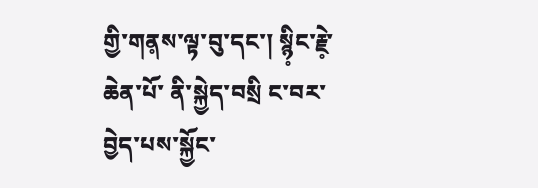གྱི་གན༷ས་ལྟ་བུ་དང་། སྙི༷ང་རྗེ༷་ཆེན་པོ་ ནི་སྐྱེད་བསྲི ང་བར་བྱེད་པས་སྐྱོང་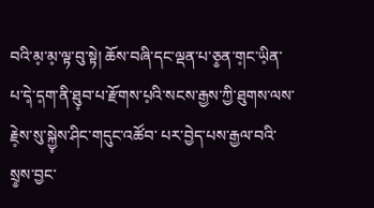བའི་མ༷་མ༷་ལྟ་བུ་སྟེ། ཆོས་བཞི་དང་ལྡན་པ་ཅ༵ན་ག༷ང་ཡི༷ན་ པ་དེ༷་ད༷ག་ནི་ཐུ༷བ་པ་རྫོགས་པ༷འི་སངས་རྒྱས་ཀྱི་ཐུགས་ལས་རྗེ༷ས་སུ་སྐྱེ༷ས་ཤིང་གདུང་འཚོབ་ པར་བྱེད་པས་རྒྱལ་བའི་སྲ༵ས་བྱང་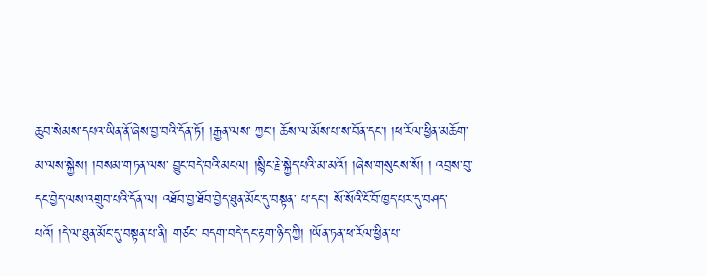ཆུབ་སེམས་དཔའ་ཡིན་ནོ་ཞེས་བྱ་བའི་དོན་ཏོ། །རྒྱན་ལས་ ཀྱང་། ཆོས་ལ་མོས་པ་ས་བོན་དང་། །ཕ་རོལ་ཕྱིན་མཆོག་མ་ལས་སྐྱེས། །བསམ་གཏན་ལས་ བྱུང་བདེ་བའི་མངལ། །སྙིང་རྗེ་སྐྱེད་པའི་མ་མའོ། །ཞེས་གསུངས་སོ། ། འབྲས་བུ་དང་བྱེད་ལས་འགྲུབ་པའི་དོན་ལ། འཐོབ་བྱ་ཐོབ་བྱེད་ཐུན་མོང་དུ་བསྟན་ པ་དང་། སོ་སོའི་ངོ་བོ་ཁྱད་པར་དུ་བཤད་པའོ། །དེ་ལ་ཐུན་མོང་དུ་བསྟན་པ་ནི། གཙང་ བདག་བདེ་དང་རྟག་ཉིད་ཀྱི། །ཡོན་ཏན་ཕ་རོལ་ཕྱིན་པ་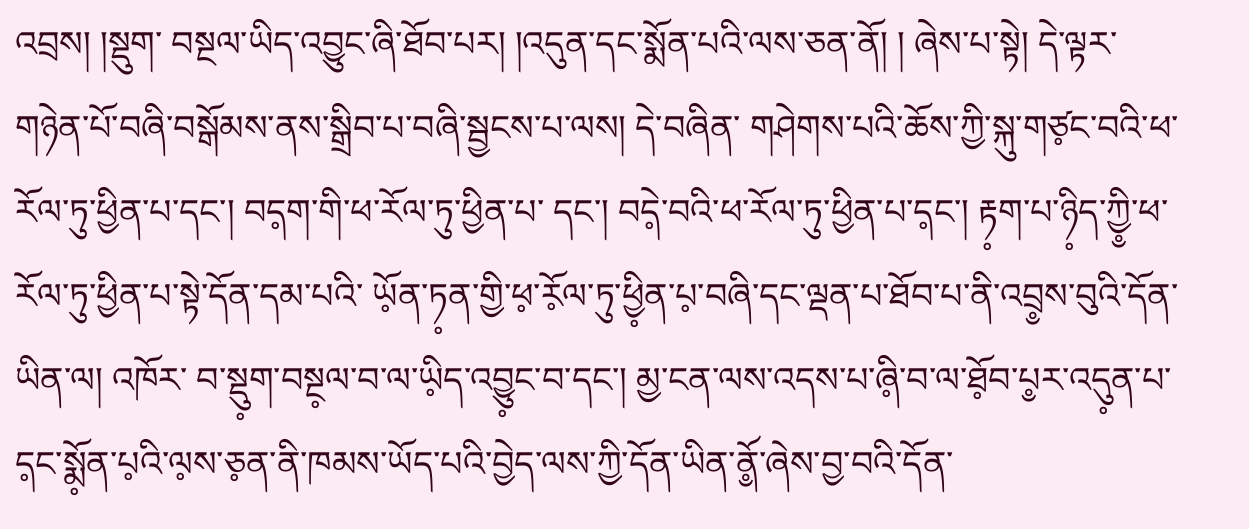འབྲས། །སྡུག་ བསྔལ་ཡིད་འབྱུང་ཞི་ཐོབ་པར། །འདུན་དང་སྨོན་པའི་ལས་ཅན་ནོ། ། ཞེས་པ་སྟེ། དེ་ལྟར་གཉེན་པོ་བཞི་བསྒོམས་ནས་སྒྲིབ་པ་བཞི་སྦྱངས་པ་ལས། དེ་བཞིན་ གཤེགས་པའི་ཆོས་ཀྱི་སྐུ་གཙ༷ང་བའི་ཕ་རོལ་ཏུ་ཕྱིན་པ་དང་། བད༷ག་གི་ཕ་རོལ་ཏུ་ཕྱིན་པ་ དང་། བདེ༷་བའི་ཕ་རོལ་ཏུ་ཕྱིན་པ་ད༷ང་། རྟ༷ག་པ་ཉི༷ད་ཀྱི༵་ཕ་རོལ་ཏུ་ཕྱིན་པ་སྟེ་དོན་དམ་པའི་ ཡོ༷ན་ཏ༷ན་གྱི་ཕ༷་རོ༷ལ་ཏུ་ཕྱི༷ན་པ༷་བཞི་དང་ལྡན་པ་ཐོབ་པ་ནི་འབྲ༵ས་བུའི་དོན་ཡིན་ལ། འཁོར་ བ་སྡུ༷ག་བསྔ༷ལ་བ་ལ་ཡི༷ད་འབྱུ༷ང་བ་དང་། མྱ་ངན་ལས་འདས་པ་ཞི༷་བ་ལ་ཐོ༷བ་པ༵ར་འདུ༷ན་པ་ ད༷ང་སྨོ༷ན་པ༷འི་ལ༷ས་ཅ༷ན་ནི་ཁམས་ཡོད་པའི་བྱེད་ལས་ཀྱི་དོན་ཡིན་ནོ༵་ཞེས་བྱ་བའི་དོན་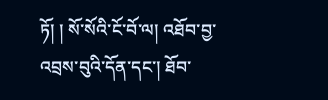ཏོ། ། སོ་སོའི་ངོ་བོ་ལ། འཐོབ་བྱ་འབྲས་བུའི་དོན་དང་། ཐོབ་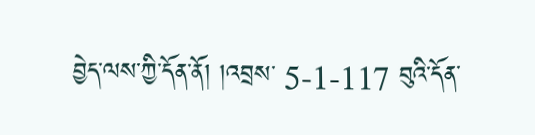བྱེད་ལས་ཀྱི་དོན་ནོ། །འབྲས་ 5-1-117 བུའི་དོན་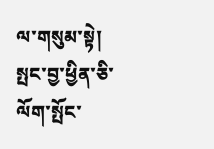ལ་གསུམ་སྟེ། སྤང་བྱ་ཕྱིན་ཅི་ལོག་སྤོང་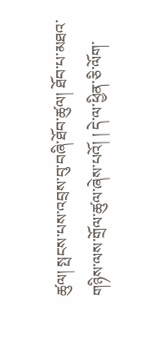ཚུལ། སྤངས་པས་འབྲས་བུ་བཞི་ཐོབ་ཚུལ། ཐོབ་པ་མཐའ་གཉིས་ལས་གྲོལ་ཚུལ་ཞེས་པའོ། ། དེ་ལ་ཕྱིན་ཅི་ལོག་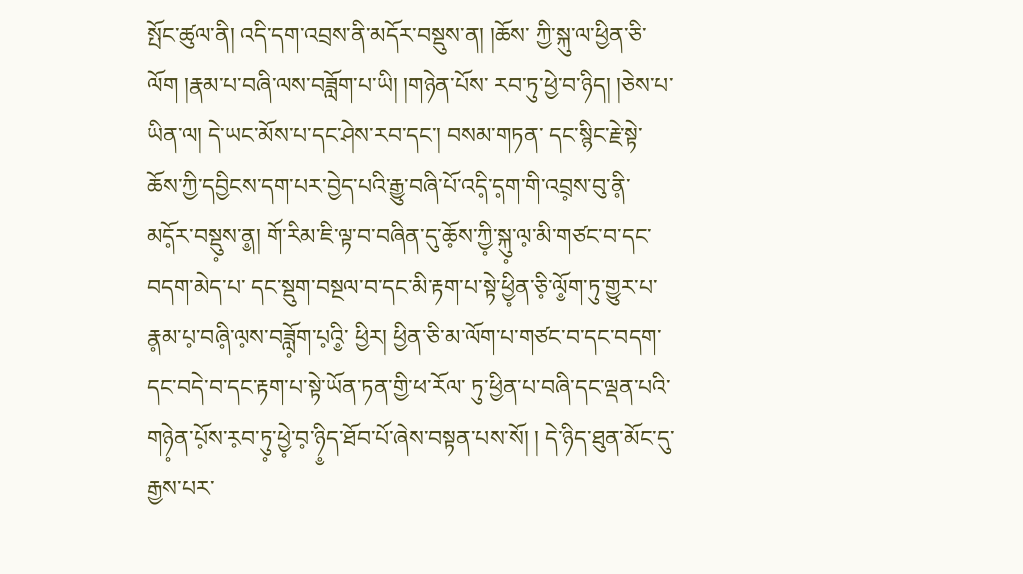སྤོང་ཚུལ་ནི། འདི་དག་འབྲས་ནི་མདོར་བསྡུས་ན། །ཆོས་ ཀྱི་སྐུ་ལ་ཕྱིན་ཅི་ལོག །རྣམ་པ་བཞི་ལས་བཟློག་པ་ཡི། །གཉེན་པོས་ རབ་ཏུ་ཕྱེ་བ་ཉིད། །ཅེས་པ་ཡིན་ལ། དེ་ཡང་མོས་པ་དང་ཤེས་རབ་དང་། བསམ་གཏན་ དང་སྙིང་རྗེ་སྟེ་ཆོས་ཀྱི་དབྱིངས་དག་པར་བྱེད་པའི་རྒྱུ་བཞི་པོ་འདི༷་ད༷ག་གི་འབྲ༷ས་བུ་ནི༷་ མདོ༷ར་བསྡུ༷ས་ན༵། གོ་རིམ་ཇི་ལྟ་བ་བཞིན་དུ་ཆོ༷ས་ཀྱི༷་སྐུ༷་ལ༷་མི་གཙང་བ་དང་བདག་མེད་པ་ དང་སྡུག་བསྔལ་བ་དང་མི་རྟག་པ་སྟེ་ཕྱི༷ན་ཅི༷་ལོ༵ག་ཏུ་གྱུར་པ་རྣ༷མ་པ༷་བཞི༷་ལ༷ས་བཟློ༷ག་པ༷འི༵་ ཕྱིར། ཕྱིན་ཅི་མ་ལོག་པ་གཙང་བ་དང་བདག་དང་བདེ་བ་དང་རྟག་པ་སྟེ་ཡོན་ཏན་གྱི་ཕ་རོལ་ ཏུ་ཕྱིན་པ་བཞི་དང་ལྡན་པའི་གཉེ༷ན་པོ༷ས་ར༷བ་ཏུ༷་ཕྱེ༷་བ༷་ཉི༵ད་ཐོབ་པོ་ཞེས་བསྟན་པས་སོ། ། དེ་ཉིད་ཐུན་མོང་དུ་རྒྱས་པར་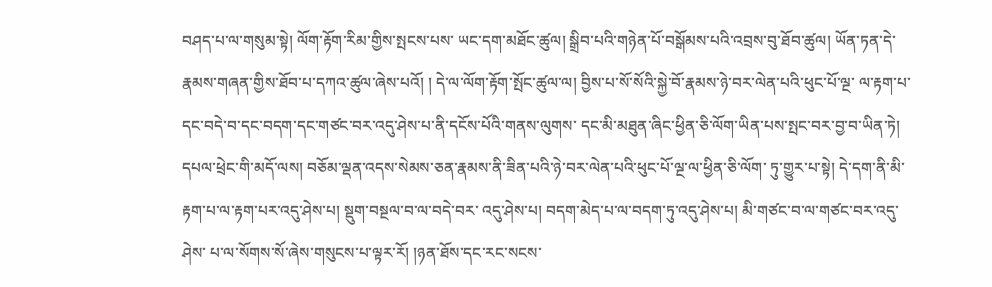བཤད་པ་ལ་གསུམ་སྟེ། ལོག་རྟོག་རིམ་གྱིས་སྤངས་པས་ ཡང་དག་མཐོང་ཚུལ། སྒྲིབ་པའི་གཉེན་པོ་བསྒོམས་པའི་འབྲས་བུ་ཐོབ་ཚུལ། ཡོན་ཏན་དེ་ རྣམས་གཞན་གྱིས་ཐོབ་པ་དཀའ་ཚུལ་ཞེས་པའོ། ། དེ་ལ་ལོག་རྟོག་སྤོང་ཚུལ་ལ། བྱིས་པ་སོ་སོའི་སྐྱེ་བོ་རྣམས་ཉེ་བར་ལེན་པའི་ཕུང་པོ་ལྔ་ ལ་རྟག་པ་དང་བདེ་བ་དང་བདག་དང་གཙང་བར་འདུ་ཤེས་པ་ནི་དངོས་པོའི་གནས་ལུགས་ དང་མི་མཐུན་ཞིང་ཕྱིན་ཅི་ལོག་ཡིན་པས་སྤང་བར་བྱ་བ་ཡིན་ཏེ། དཔལ་ཕྲེང་གི་མདོ་ལས། བཅོམ་ལྡན་འདས་སེམས་ཅན་རྣམས་ནི་ཟིན་པའི་ཉེ་བར་ལེན་པའི་ཕུང་པོ་ལྔ་ལ་ཕྱིན་ཅི་ལོག་ ཏུ་གྱུར་པ་སྟེ། དེ་དག་ནི་མི་རྟག་པ་ལ་རྟག་པར་འདུ་ཤེས་པ། སྡུག་བསྔལ་བ་ལ་བདེ་བར་ འདུ་ཤེས་པ། བདག་མེད་པ་ལ་བདག་ཏུ་འདུ་ཤེས་པ། མི་གཙང་བ་ལ་གཙང་བར་འདུ་ཤེས་ པ་ལ་སོགས་སོ་ཞེས་གསུངས་པ་ལྟར་རོ། །ཉན་ཐོས་དང་རང་སངས་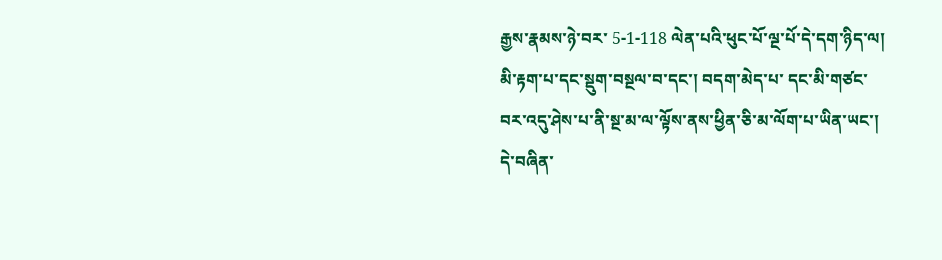རྒྱས་རྣམས་ཉེ་བར་ 5-1-118 ལེན་པའི་ཕུང་པོ་ལྔ་པོ་དེ་དག་ཉིད་ལ། མི་རྟག་པ་དང་སྡུག་བསྔལ་བ་དང་། བདག་མེད་པ་ དང་མི་གཙང་བར་འདུ་ཤེས་པ་ནི་སྔ་མ་ལ་ལྟོས་ནས་ཕྱིན་ཅི་མ་ལོག་པ་ཡིན་ཡང་། དེ་བཞིན་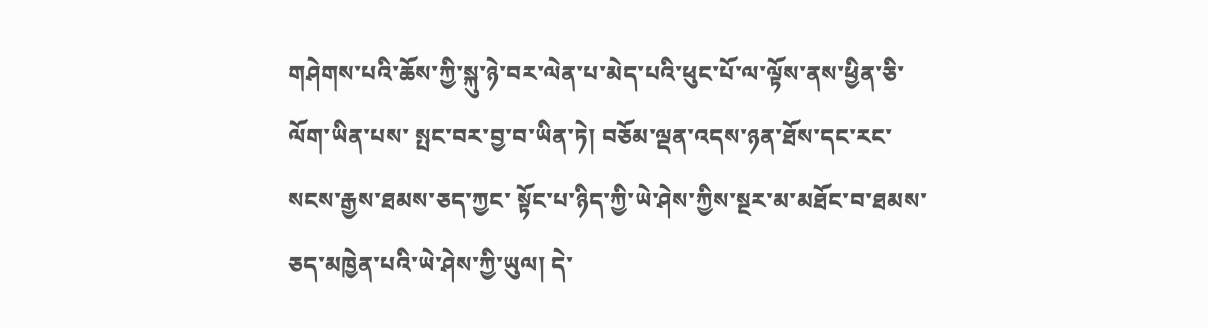གཤེགས་པའི་ཆོས་ཀྱི་སྐུ་ཉེ་བར་ལེན་པ་མེད་པའི་ཕུང་པོ་ལ་ལྟོས་ནས་ཕྱིན་ཅི་ལོག་ཡིན་པས་ སྤང་བར་བྱ་བ་ཡིན་ཏེ། བཅོམ་ལྡན་འདས་ཉན་ཐོས་དང་རང་སངས་རྒྱས་ཐམས་ཅད་ཀྱང་ སྟོང་པ་ཉིད་ཀྱི་ཡེ་ཤེས་ཀྱིས་སྔར་མ་མཐོང་བ་ཐམས་ཅད་མཁྱེན་པའི་ཡེ་ཤེས་ཀྱི་ཡུལ། དེ་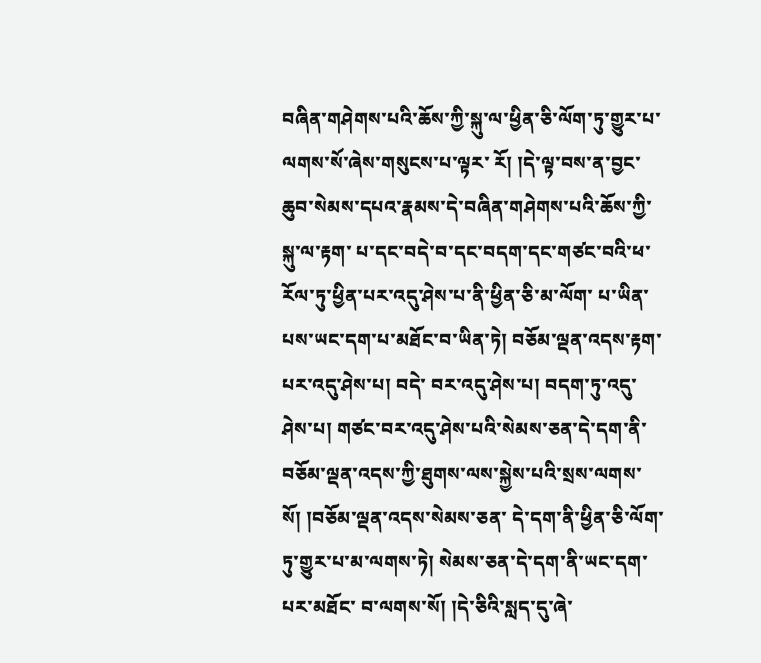བཞིན་གཤེགས་པའི་ཆོས་ཀྱི་སྐུ་ལ་ཕྱིན་ཅི་ལོག་ཏུ་གྱུར་པ་ལགས་སོ་ཞེས་གསུངས་པ་ལྟར་ རོ། །དེ་ལྟ་བས་ན་བྱང་ཆུབ་སེམས་དཔའ་རྣམས་དེ་བཞིན་གཤེགས་པའི་ཆོས་ཀྱི་སྐུ་ལ་རྟག་ པ་དང་བདེ་བ་དང་བདག་དང་གཙང་བའི་ཕ་རོལ་ཏུ་ཕྱིན་པར་འདུ་ཤེས་པ་ནི་ཕྱིན་ཅི་མ་ལོག་ པ་ཡིན་པས་ཡང་དག་པ་མཐོང་བ་ཡིན་ཏེ། བཅོམ་ལྡན་འདས་རྟག་པར་འདུ་ཤེས་པ། བདེ་ བར་འདུ་ཤེས་པ། བདག་ཏུ་འདུ་ཤེས་པ། གཙང་བར་འདུ་ཤེས་པའི་སེམས་ཅན་དེ་དག་ནི་ བཅོམ་ལྡན་འདས་ཀྱི་ཐུགས་ལས་སྐྱེས་པའི་སྲས་ལགས་སོ། །བཅོམ་ལྡན་འདས་སེམས་ཅན་ དེ་དག་ནི་ཕྱིན་ཅི་ལོག་ཏུ་གྱུར་པ་མ་ལགས་ཏེ། སེམས་ཅན་དེ་དག་ནི་ཡང་དག་པར་མཐོང་ བ་ལགས་སོ། །དེ་ཅིའི་སླད་དུ་ཞེ་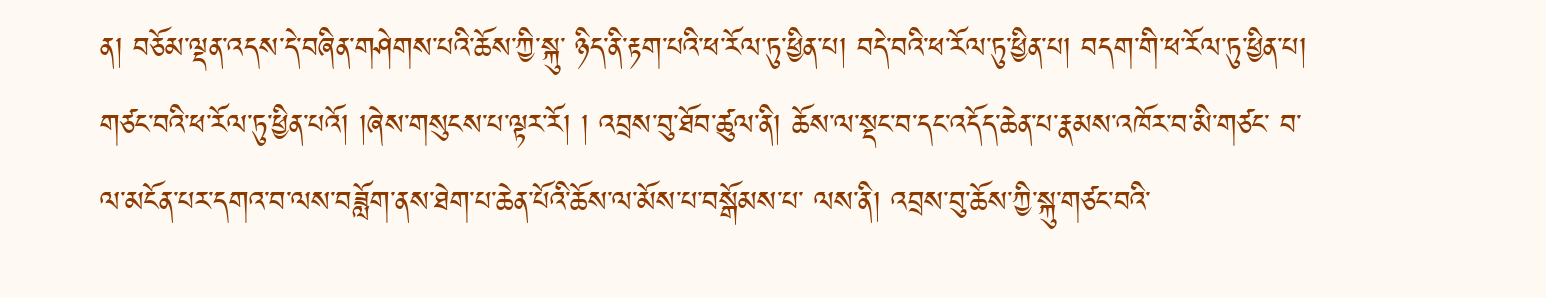ན། བཅོམ་ལྡན་འདས་དེ་བཞིན་གཤེགས་པའི་ཆོས་ཀྱི་སྐུ་ ཉིད་ནི་རྟག་པའི་ཕ་རོལ་ཏུ་ཕྱིན་པ། བདེ་བའི་ཕ་རོལ་ཏུ་ཕྱིན་པ། བདག་གི་ཕ་རོལ་ཏུ་ཕྱིན་པ། གཙང་བའི་ཕ་རོལ་ཏུ་ཕྱིན་པའོ། །ཞེས་གསུངས་པ་ལྟར་རོ། ། འབྲས་བུ་ཐོབ་ཚུལ་ནི། ཆོས་ལ་སྡང་བ་དང་འདོད་ཆེན་པ་རྣམས་འཁོར་བ་མི་གཙང་ བ་ལ་མངོན་པར་དགའ་བ་ལས་བཟློག་ནས་ཐེག་པ་ཆེན་པོའི་ཆོས་ལ་མོས་པ་བསྒོམས་པ་ ལས་ནི། འབྲས་བུ་ཆོས་ཀྱི་སྐུ་གཙང་བའི་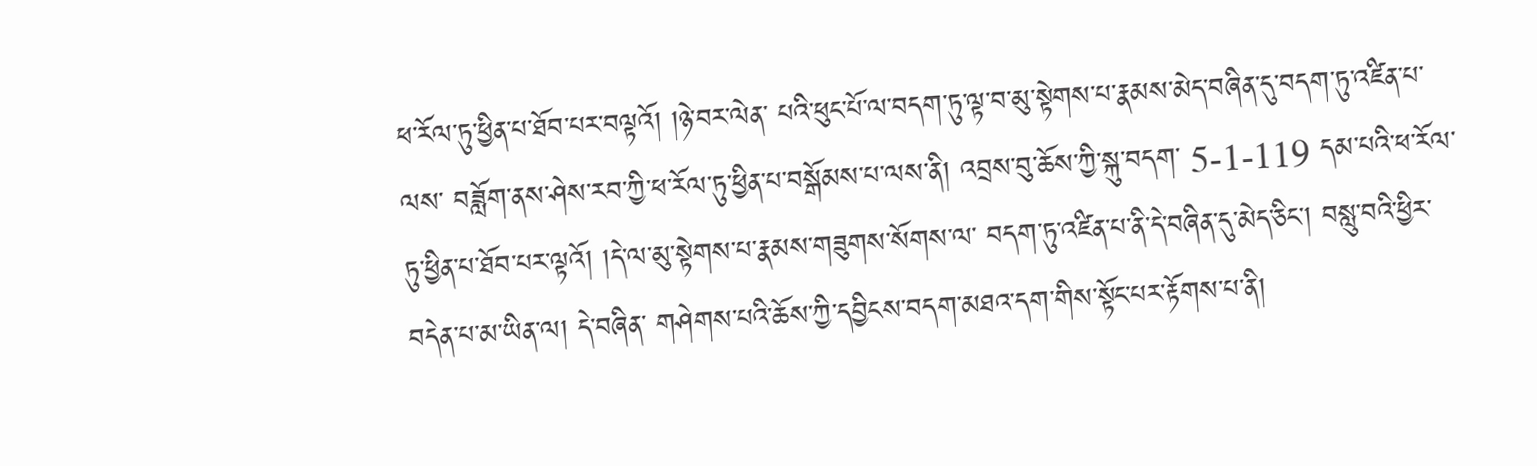ཕ་རོལ་ཏུ་ཕྱིན་པ་ཐོབ་པར་བལྟའོ། །ཉེ་བར་ལེན་ པའི་ཕུང་པོ་ལ་བདག་ཏུ་ལྟ་བ་མུ་སྟེགས་པ་རྣམས་མེད་བཞིན་དུ་བདག་ཏུ་འཛིན་པ་ལས་ བཟློག་ནས་ཤེས་རབ་ཀྱི་ཕ་རོལ་ཏུ་ཕྱིན་པ་བསྒོམས་པ་ལས་ནི། འབྲས་བུ་ཆོས་ཀྱི་སྐུ་བདག་ 5-1-119 དམ་པའི་ཕ་རོལ་ཏུ་ཕྱིན་པ་ཐོབ་པར་ལྟའོ། །དེ་ལ་མུ་སྟེགས་པ་རྣམས་གཟུགས་སོགས་ལ་ བདག་ཏུ་འཛིན་པ་ནི་དེ་བཞིན་དུ་མེད་ཅིང་། བསླུ་བའི་ཕྱིར་བདེན་པ་མ་ཡིན་ལ། དེ་བཞིན་ གཤེགས་པའི་ཆོས་ཀྱི་དབྱིངས་བདག་མཐའ་དག་གིས་སྟོང་པར་རྟོགས་པ་ནི།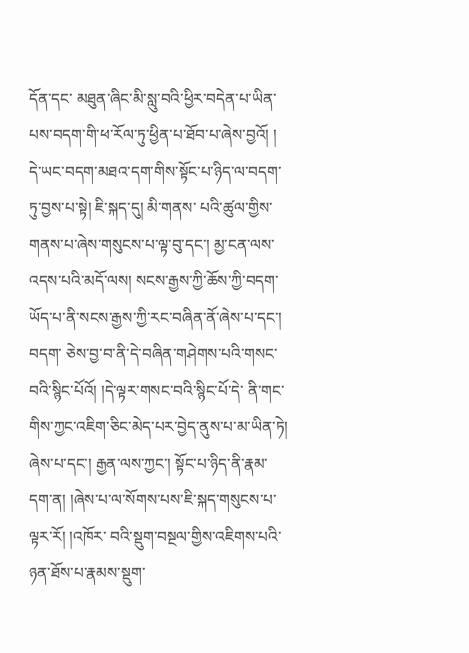དོན་དང་ མཐུན་ཞིང་མི་སླུ་བའི་ཕྱིར་བདེན་པ་ཡིན་པས་བདག་གི་ཕ་རོལ་ཏུ་ཕྱིན་པ་ཐོབ་པ་ཞེས་བྱའོ། ། དེ་ཡང་བདག་མཐའ་དག་གིས་སྟོང་པ་ཉིད་ལ་བདག་ཏུ་བྱས་པ་སྟེ། ཇི་སྐད་དུ། མི་གནས་ པའི་ཚུལ་གྱིས་གནས་པ་ཞེས་གསུངས་པ་ལྟ་བུ་དང་། མྱ་ངན་ལས་འདས་པའི་མདོ་ལས། སངས་རྒྱས་ཀྱི་ཆོས་ཀྱི་བདག་ཡོད་པ་ནི་སངས་རྒྱས་ཀྱི་རང་བཞིན་ནོ་ཞེས་པ་དང་། བདག་ ཅེས་བྱ་བ་ནི་དེ་བཞིན་གཤེགས་པའི་གསང་བའི་སྙིང་པོའོ། །དེ་ལྟར་གསང་བའི་སྙིང་པོ་དེ་ ནི་གང་གིས་ཀྱང་འཇིག་ཅིང་མེད་པར་བྱེད་ནུས་པ་མ་ཡིན་ཏེ། ཞེས་པ་དང་། རྒྱན་ལས་ཀྱང་། སྟོང་པ་ཉིད་ནི་རྣམ་དག་ན། །ཞེས་པ་ལ་སོགས་པས་ཇི་སྐད་གསུངས་པ་ལྟར་རོ། །འཁོར་ བའི་སྡུག་བསྔལ་གྱིས་འཇིགས་པའི་ཉན་ཐོས་པ་རྣམས་སྡུག་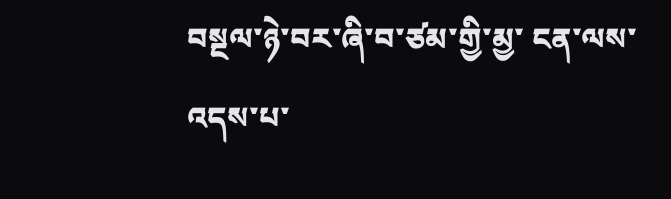བསྔལ་ཉེ་བར་ཞི་བ་ཙམ་གྱི་མྱ་ ངན་ལས་འདས་པ་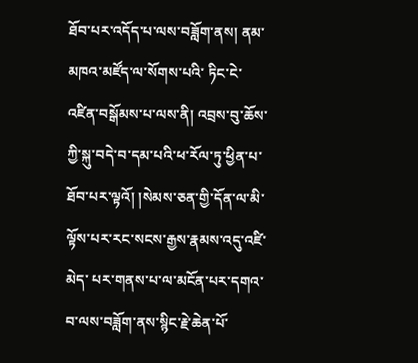ཐོབ་པར་འདོད་པ་ལས་བཟློག་ནས། ནམ་མཁའ་མཛོད་ལ་སོགས་པའི་ ཏིང་ངེ་འཛིན་བསྒོམས་པ་ལས་ནི། འབྲས་བུ་ཆོས་ཀྱི་སྐུ་བདེ་བ་དམ་པའི་ཕ་རོལ་ཏུ་ཕྱིན་པ་ ཐོབ་པར་ལྟའོ། །སེམས་ཅན་གྱི་དོན་ལ་མི་ལྟོས་པར་རང་སངས་རྒྱས་རྣམས་འདུ་འཛི་མེད་ པར་གནས་པ་ལ་མངོན་པར་དགའ་བ་ལས་བཟློག་ནས་སྙིང་རྗེ་ཆེན་པོ་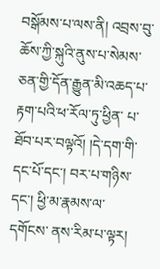བསྒོམས་པ་ལས་ནི། འབྲས་བུ་ཆོས་ཀྱི་སྐུའི་ནུས་པ་སེམས་ཅན་གྱི་དོན་རྒྱུན་མི་འཆད་པ་རྟག་པའི་ཕ་རོལ་ཏུ་ཕྱིན་ པ་ཐོབ་པར་བལྟའོ། །དེ་དག་གི་དང་པོ་དང་། བར་པ་གཉིས་དང་། ཕྱི་མ་རྣམས་ལ་དགོངས་ ནས་རིམ་པ་ལྟར།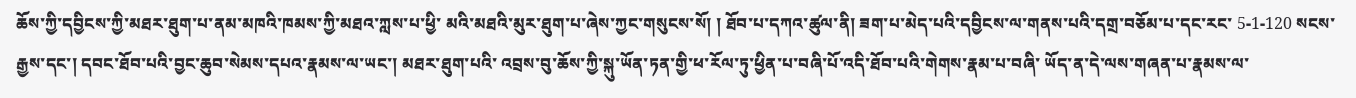ཆོས་ཀྱི་དབྱིངས་ཀྱི་མཐར་ཐུག་པ་ནམ་མཁའི་ཁམས་ཀྱི་མཐའ་ཀླས་པ་ཕྱི་ མའི་མཐའི་མུར་ཐུག་པ་ཞེས་ཀྱང་གསུངས་སོ། ། ཐོབ་པ་དཀའ་ཚུལ་ནི། ཟག་པ་མེད་པའི་དབྱིངས་ལ་གནས་པའི་དགྲ་བཅོམ་པ་དང་རང་ 5-1-120 སངས་རྒྱས་དང་། དབང་ཐོབ་པའི་བྱང་ཆུབ་སེམས་དཔའ་རྣམས་ལ་ཡང་། མཐར་ཐུག་པའི་ འབྲས་བུ་ཆོས་ཀྱི་སྐུ་ཡོན་ཏན་གྱི་ཕ་རོལ་ཏུ་ཕྱིན་པ་བཞི་པོ་འདི་ཐོབ་པའི་གེགས་རྣམ་པ་བཞི་ ཡོད་ན་དེ་ལས་གཞན་པ་རྣམས་ལ་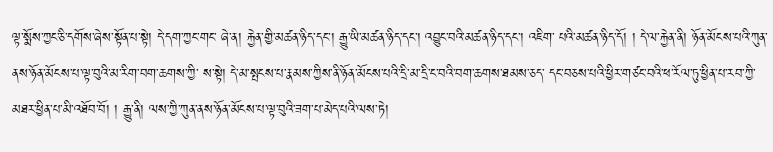ལྟ་སྨོས་ཀྱང་ཅི་དགོས་ཞེས་སྟོན་པ་སྟེ། དེ་དག་ཀྱང་གང་ ཞེ་ན། རྐྱེན་གྱི་མཚན་ཉིད་དང་། རྒྱུ་ཡི་མཚན་ཉིད་དང་། འབྱུང་བའི་མཚན་ཉིད་དང་། འཇིག་ པའི་མཚན་ཉིད་དོ། ། དེ་ལ་རྐྱེན་ནི། ཉོན་མོངས་པའི་ཀུན་ནས་ཉོན་མོངས་པ་ལྟ་བུའི་མ་རིག་བག་ཆགས་ཀྱི་ ས་སྟེ། དེ་མ་སྤངས་པ་རྣམས་ཀྱིས་ནི་ཉོན་མོངས་པའི་དྲི་མ་དྲི་ང་བའི་བག་ཆགས་ཐམས་ཅད་ དང་བཅས་པའི་ཕྱིར་གཙང་བའི་ཕ་རོལ་ཏུ་ཕྱིན་པ་རབ་ཀྱི་མཐར་ཕྱིན་པ་མི་འཐོབ་བོ། ། རྒྱུ་ནི། ལས་ཀྱི་ཀུན་ནས་ཉོན་མོངས་པ་ལྟ་བུའི་ཟག་པ་མེད་པའི་ལས་ཏེ།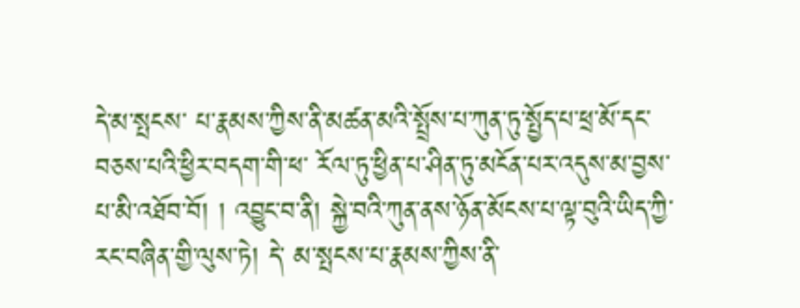དེ་མ་སྤངས་ པ་རྣམས་ཀྱིས་ནི་མཚན་མའི་སྤྲོས་པ་ཀུན་ཏུ་སྤྱོད་པ་ཕྲ་མོ་དང་བཅས་པའི་ཕྱིར་བདག་གི་ཕ་ རོལ་ཏུ་ཕྱིན་པ་ཤིན་ཏུ་མངོན་པར་འདུས་མ་བྱས་པ་མི་འཐོབ་བོ། ། འབྱུང་བ་ནི། སྐྱེ་བའི་ཀུན་ནས་ཉོན་མོངས་པ་ལྟ་བུའི་ཡིད་ཀྱི་རང་བཞིན་གྱི་ལུས་ཏེ། དེ་ མ་སྤངས་པ་རྣམས་ཀྱིས་ནི་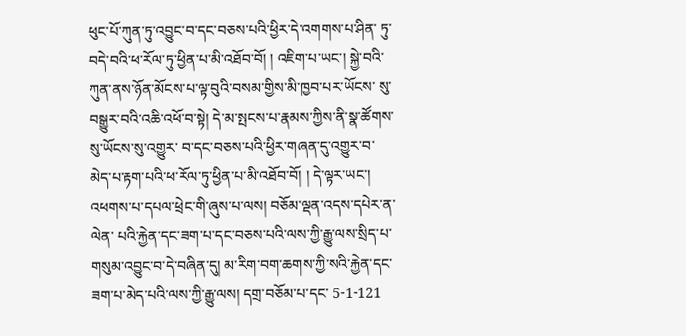ཕུང་པོ་ཀུན་ཏུ་འབྱུང་བ་དང་བཅས་པའི་ཕྱིར་དེ་འགགས་པ་ཤིན་ ཏུ་བདེ་བའི་ཕ་རོལ་ཏུ་ཕྱིན་པ་མི་འཐོབ་བོ། ། འཇིག་པ་ཡང་། སྐྱེ་བའི་ཀུན་ནས་ཉོན་མོངས་པ་ལྟ་བུའི་བསམ་གྱིས་མི་ཁྱབ་པར་ཡོངས་ སུ་བསྒྱུར་བའི་འཆི་འཕོ་བ་སྟེ། དེ་མ་སྤངས་པ་རྣམས་ཀྱིས་ནི་སྣ་ཚོགས་སུ་ཡོངས་སུ་འགྱུར་ བ་དང་བཅས་པའི་ཕྱིར་གཞན་དུ་འགྱུར་བ་མེད་པ་རྟག་པའི་ཕ་རོལ་ཏུ་ཕྱིན་པ་མི་འཐོབ་བོ། ། དེ་ལྟར་ཡང་། འཕགས་པ་དཔལ་ཕྲེང་གི་ཞུས་པ་ལས། བཅོམ་ལྡན་འདས་དཔེར་ན་ལེན་ པའི་རྐྱེན་དང་ཟག་པ་དང་བཅས་པའི་ལས་ཀྱི་རྒྱུ་ལས་སྲིད་པ་གསུམ་འབྱུང་བ་དེ་བཞིན་དུ། མ་རིག་བག་ཆགས་ཀྱི་སའི་རྐྱེན་དང་ཟག་པ་མེད་པའི་ལས་ཀྱི་རྒྱུ་ལས། དགྲ་བཅོམ་པ་དང་ 5-1-121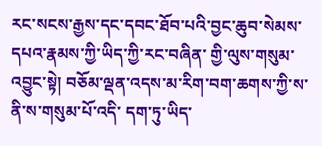རང་སངས་རྒྱས་དང་དབང་ཐོབ་པའི་བྱང་ཆུབ་སེམས་དཔའ་རྣམས་ཀྱི་ཡིད་ཀྱི་རང་བཞིན་ གྱི་ལུས་གསུམ་འབྱུང་སྟེ། བཅོམ་ལྡན་འདས་མ་རིག་བག་ཆགས་ཀྱི་ས་ནི་ས་གསུམ་པོ་འདི་ དག་ཏུ་ཡིད་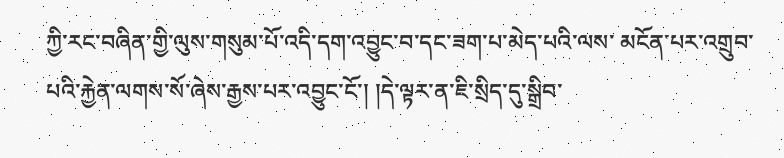ཀྱི་རང་བཞིན་གྱི་ལུས་གསུམ་པོ་འདི་དག་འབྱུང་བ་དང་ཟག་པ་མེད་པའི་ལས་ མངོན་པར་འགྲུབ་པའི་རྐྱེན་ལགས་སོ་ཞེས་རྒྱས་པར་འབྱུང་ངོ་། །དེ་ལྟར་ན་ཇི་སྲིད་དུ་སྒྲིབ་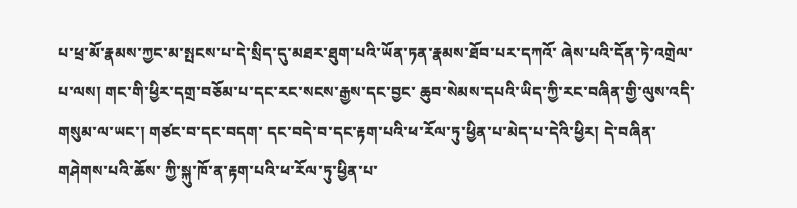པ་ཕྲ་མོ་རྣམས་ཀྱང་མ་སྤངས་པ་དེ་སྲིད་དུ་མཐར་ཐུག་པའི་ཡོན་ཏན་རྣམས་ཐོབ་པར་དཀའོ་ ཞེས་པའི་དོན་ཏེ་འགྲེལ་པ་ལས། གང་གི་ཕྱིར་དགྲ་བཅོམ་པ་དང་རང་སངས་རྒྱས་དང་བྱང་ ཆུབ་སེམས་དཔའི་ཡིད་ཀྱི་རང་བཞིན་གྱི་ལུས་འདི་གསུམ་ལ་ཡང་། གཙང་བ་དང་བདག་ དང་བདེ་བ་དང་རྟག་པའི་ཕ་རོལ་ཏུ་ཕྱིན་པ་མེད་པ་དེའི་ཕྱིར། དེ་བཞིན་གཤེགས་པའི་ཆོས་ ཀྱི་སྐུ་ཁོ་ན་རྟག་པའི་ཕ་རོལ་ཏུ་ཕྱིན་པ་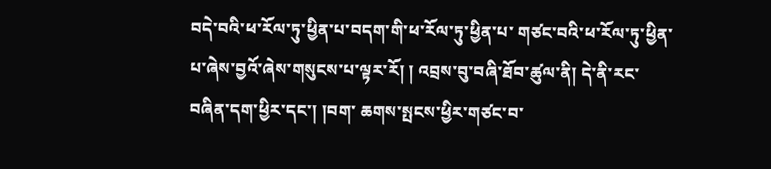བདེ་བའི་ཕ་རོལ་ཏུ་ཕྱིན་པ་བདག་གི་ཕ་རོལ་ཏུ་ཕྱིན་པ་ གཙང་བའི་ཕ་རོལ་ཏུ་ཕྱིན་པ་ཞེས་བྱའོ་ཞེས་གསུངས་པ་ལྟར་རོ། ། འབྲས་བུ་བཞི་ཐོབ་ཚུལ་ནི། དེ་ནི་རང་བཞིན་དག་ཕྱིར་དང་། །བག་ ཆགས་སྤངས་ཕྱིར་གཙང་བ་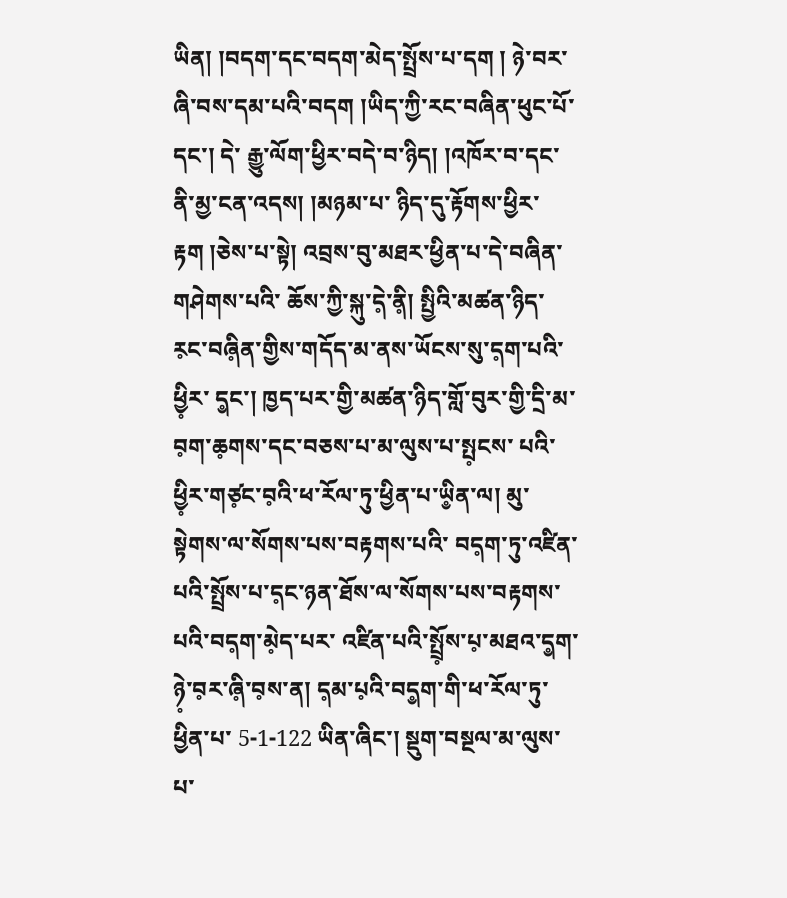ཡིན། །བདག་དང་བདག་མེད་སྤྲོས་པ་དག ། ཉེ་བར་ཞི་བས་དམ་པའི་བདག །ཡིད་ཀྱི་རང་བཞིན་ཕུང་པོ་དང་། དེ་ རྒྱུ་ལོག་ཕྱིར་བདེ་བ་ཉིད། །འཁོར་བ་དང་ནི་མྱ་ངན་འདས། །མཉམ་པ་ ཉིད་དུ་རྟོགས་ཕྱིར་རྟག །ཅེས་པ་སྟེ། འབྲས་བུ་མཐར་ཕྱིན་པ་དེ་བཞིན་གཤེགས་པའི་ ཆོས་ཀྱི་སྐུ་དེ༷་ནི༷། སྤྱིའི་མཚན་ཉིད་ར༷ང་བཞི༷ན་གྱིས་གདོད་མ་ནས་ཡོངས་སུ་ད༷ག་པའི་ཕྱི༷ར་ ད༵ང་། ཁྱད་པར་གྱི་མཚན་ཉིད་གློ་བུར་གྱི་དྲི་མ་བ༷ག་ཆ༷གས་དང་བཅས་པ་མ་ལུས་པ་སྤ༷ངས་ པའི་ཕྱི༷ར་གཙ༷ང་བ༷འི་ཕ་རོལ་ཏུ་ཕྱིན་པ་ཡི༵ན་ལ། མུ་སྟེགས་ལ་སོགས་པས་བརྟགས་པའི་ བད༷ག་ཏུ་འཛིན་པའི་སྤྲོས་པ་ད༷ང་ཉན་ཐོས་ལ་སོགས་པས་བརྟགས་པའི་བད༷ག་མེ༷ད་པར་ འཛིན་པའི་སྤྲོ༷ས་པ༷་མཐའ་ད༵ག་ཉེ༷་བ༷ར་ཞི༷་བ༷ས་ན། ད༷མ་པ༷འི་བད༵ག་གི་ཕ་རོལ་ཏུ་ཕྱིན་པ་ 5-1-122 ཡིན་ཞིང་། སྡུག་བསྔལ་མ་ལུས་པ་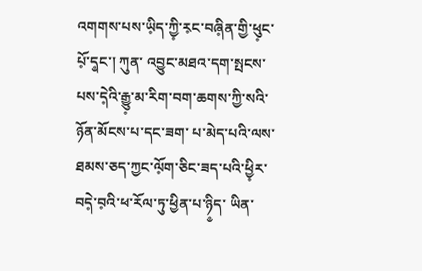འགགས་པས་ཡི༷ད་ཀྱི༷་ར༷ང་བཞི༷ན་གྱི་ཕུ༷ང་པོ༷་ད༵ང་། ཀུན་ འབྱུང་མཐའ་དག་སྤངས་པས་དེ༷འི་རྒྱུ༷་མ་རིག་བག་ཆགས་ཀྱི་སའི་ཉོན་མོངས་པ་དང་ཟག་ པ་མེད་པའི་ལས་ཐམས་ཅད་ཀྱང་ལོ༷ག་ཅིང་ཟད་པའི་ཕྱི༷ར་བདེ༷་བ༷འི་ཕ་རོལ་ཏུ་ཕྱིན་པ་ཉི༵ད་ ཡིན་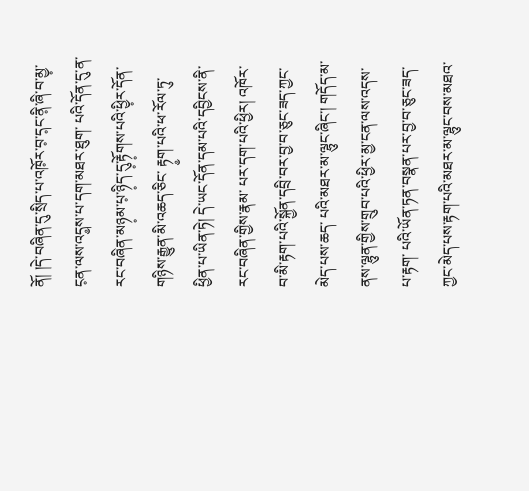ནོ། །དེ་བཞིན་དུ་སྲིད་པ་འཁོ༷ར་བ༷་ད༷ང་ནི༷་ཞི་བ་མྱ༷་ང༷ན་ལས་འད༵ས་པ་དག་མཐར་ཐུག་ པའི་དོན་དུ་ན་རང་བཞིན་མཉ༷མ་པ༷་ཉི༷ད་དུ༷་རྟོ༷གས་པའི་ཕྱི༷ར་དོན་གཉིས་རྒྱུན་མི་འཆད་ཅིང་ རྟ༵ག་པའི་ཕ་རོལ་ཏུ་ཕྱིན་པ་ཡིན་ཏེ། དེ་ཡང་དོན་དམ་པའི་དབྱིངས་ནི་རང་བཞིན་གྱིས་རྣམ་ པར་དག་པའི་ཕྱིར། འཁོར་བ་མི་རྟག་པའི་སྐྱོན་དབྲི་བར་བྱ་བ་ཅུང་ཟད་ཀྱང་མེད་པས་ཆད་ པའི་མཐར་མ་ལྷུང་ཞིང་། གདོད་མ་ནས་ལྷུན་གྱིས་གྲུབ་པའི་ཕྱིར་མྱ་ངན་ལས་འདས་པ་རྟག་ པའི་ཡོན་ཏན་བསྣན་པར་བྱ་བ་ཅུང་ཟད་ཀྱང་མེད་པས་རྟག་པའི་མཐར་མ་ལྷུང་བས་མཐའ་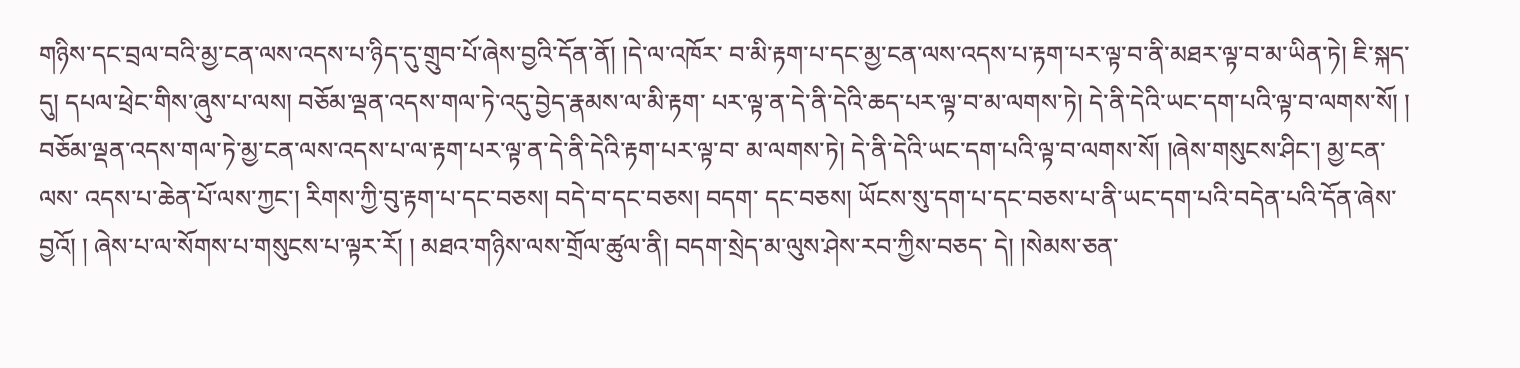གཉིས་དང་བྲལ་བའི་མྱ་ངན་ལས་འདས་པ་ཉིད་དུ་གྲུབ་པོ་ཞེས་བྱའི་དོན་ནོ། །དེ་ལ་འཁོར་ བ་མི་རྟག་པ་དང་མྱ་ངན་ལས་འདས་པ་རྟག་པར་ལྟ་བ་ནི་མཐར་ལྟ་བ་མ་ཡིན་ཏེ། ཇི་སྐད་ དུ། དཔལ་ཕྲེང་གིས་ཞུས་པ་ལས། བཅོམ་ལྡན་འདས་གལ་ཏེ་འདུ་བྱེད་རྣམས་ལ་མི་རྟག་ པར་ལྟ་ན་དེ་ནི་དེའི་ཆད་པར་ལྟ་བ་མ་ལགས་ཏེ། དེ་ནི་དེའི་ཡང་དག་པའི་ལྟ་བ་ལགས་སོ། ། བཅོམ་ལྡན་འདས་གལ་ཏེ་མྱ་ངན་ལས་འདས་པ་ལ་རྟག་པར་ལྟ་ན་དེ་ནི་དེའི་རྟག་པར་ལྟ་བ་ མ་ལགས་ཏེ། དེ་ནི་དེའི་ཡང་དག་པའི་ལྟ་བ་ལགས་སོ། །ཞེས་གསུངས་ཤིང་། མྱ་ངན་ལས་ འདས་པ་ཆེན་པོ་ལས་ཀྱང་། རིགས་ཀྱི་བུ་རྟག་པ་དང་བཅས། བདེ་བ་དང་བཅས། བདག་ དང་བཅས། ཡོངས་སུ་དག་པ་དང་བཅས་པ་ནི་ཡང་དག་པའི་བདེན་པའི་དོན་ཞེས་བྱའོ། ། ཞེས་པ་ལ་སོགས་པ་གསུངས་པ་ལྟར་རོ། ། མཐའ་གཉིས་ལས་གྲོལ་ཚུལ་ནི། བདག་སྲེད་མ་ལུས་ཤེས་རབ་ཀྱིས་བཅད་ དེ། །སེམས་ཅན་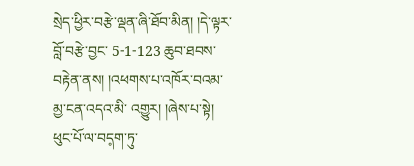སྲེད་ཕྱིར་བརྩེ་ལྡན་ཞི་ཐོབ་མིན། །དེ་ལྟར་བློ་བརྩེ་བྱང་ 5-1-123 ཆུབ་ཐབས་བརྟེན་ནས། །འཕགས་པ་འཁོར་བའམ་མྱ་ངན་འདའ་མི་ འགྱུར། །ཞེས་པ་སྟེ། ཕུང་པོ་ལ་བད༷ག་ཏུ་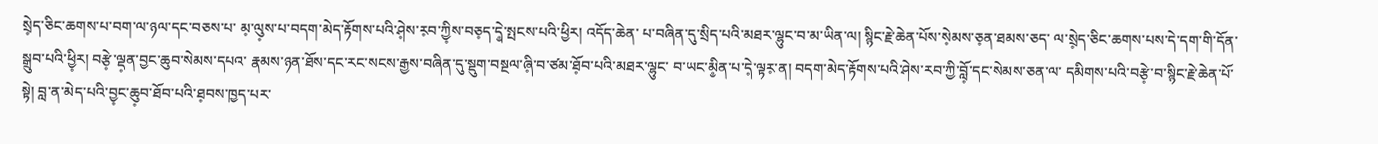སྲེ༷ད་ཅིང་ཆགས་པ་བག་ལ་ཉལ་དང་བཅས་པ་ མ༷་ལུ༷ས་པ་བདག་མེད་རྟོགས་པའི་ཤེ༷ས་ར༷བ་ཀྱི༷ས་བཅ༷ད་དེ༵་སྤངས་པའི་ཕྱིར། འདོད་ཆེན་ པ་བཞིན་དུ་སྲིད་པའི་མཐར་ལྷུང་བ་མ་ཡིན་ལ། སྙིང་རྗེ་ཆེན་པོས་སེ༷མས་ཅ༷ན་ཐམས་ཅད་ ལ་སྲེ༷ད་ཅིང་ཆགས་པས་དེ་དག་གི་དོན་སྒྲུབ་པའི་ཕྱི༷ར། བརྩེ༷་ལྡ༷ན་བྱང་ཆུབ་སེམས་དཔའ་ རྣམས་ཉན་ཐོས་དང་རང་སངས་རྒྱས་བཞིན་དུ་སྡུག་བསྔལ་ཞི༷་བ་ཙམ་ཐོ༷བ་པའི་མཐར་ལྷུང་ བ་ཡང་མི༵ན་པ་དེ༷་ལྟར༷་ན། བདག་མེད་རྟོགས་པའི་ཤེས་རབ་ཀྱི་བློ༷་དང་སེམས་ཅན་ལ་ དམིགས་པའི་བརྩེ༷་བ་སྙིང་རྗེ་ཆེན་པོ་སྟེ། བླ་ན་མེད་པའི་བྱ༷ང་ཆུ༷བ་ཐོབ་པའི་ཐ༷བས་ཁྱད་པར་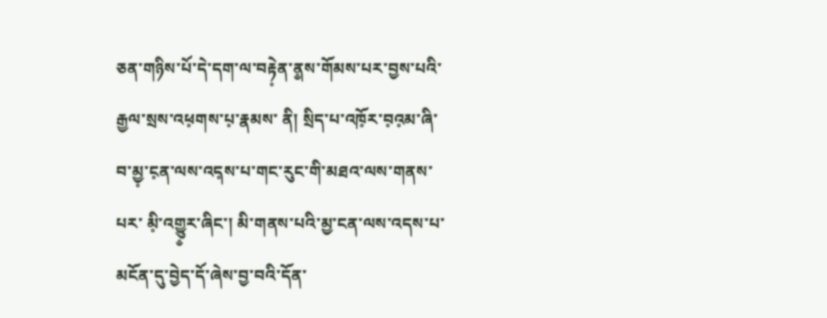ཅན་གཉིས་པོ་དེ་དག་ལ་བརྟེ༷ན་ན༵ས་གོམས་པར་བྱས་པའི་རྒྱལ་སྲས་འཕ༷གས་པ༷་རྣམས་ ནི། སྲིད་པ་འཁོ༷ར་བ༷འ༷མ་ཞི་བ་མྱ༷་ང༷ན་ལས་འད༷ས་པ་གང་རུང་གི་མཐའ་ལས་གནས་པར་ མི༷་འགྱུ༵ར་ཞིང་། མི་གནས་པའི་མྱ་ངན་ལས་འདས་པ་མངོན་དུ་བྱེད་དོ་ཞེས་བྱ་བའི་དོན་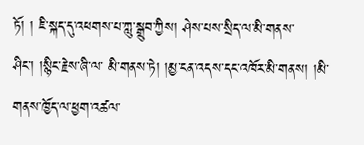ཏོ། ། ཇི་སྐད་དུ་འཕགས་པ་ཀླུ་སྒྲུབ་ཀྱིས། ཤེས་པས་སྲིད་ལ་མི་གནས་ཤིང་། །སྙིང་རྗེས་ཞི་ལ་ མི་གནས་ཏེ། །མྱ་ངན་འདས་དང་འཁོར་མི་གནས། །མི་གནས་ཁྱོད་ལ་ཕྱག་འཚལ་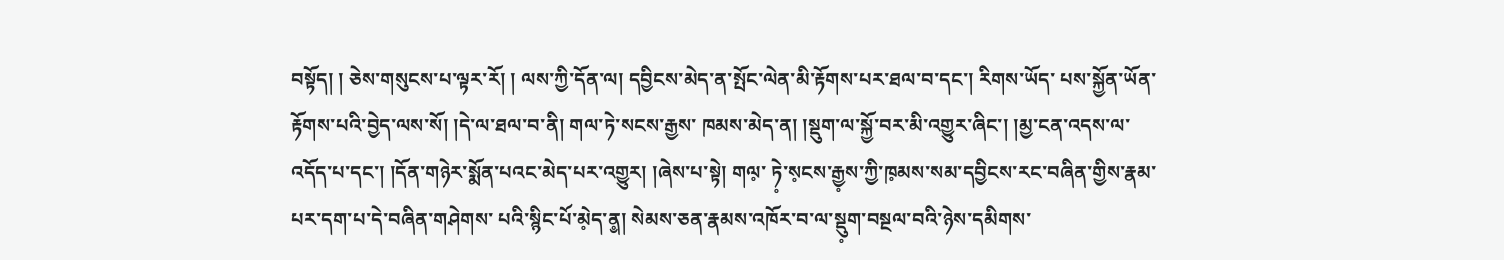བསྟོད། ། ཅེས་གསུངས་པ་ལྟར་རོ། ། ལས་ཀྱི་དོན་ལ། དབྱིངས་མེད་ན་སྤོང་ལེན་མི་རྟོགས་པར་ཐལ་བ་དང་། རིགས་ཡོད་ པས་སྐྱོན་ཡོན་རྟོགས་པའི་བྱེད་ལས་སོ། །དེ་ལ་ཐལ་བ་ནི། གལ་ཏེ་སངས་རྒྱས་ ཁམས་མེད་ན། །སྡུག་ལ་སྐྱོ་བར་མི་འགྱུར་ཞིང་། །མྱ་ངན་འདས་ལ་ འདོད་པ་དང་། །དོན་གཉེར་སྨོན་པའང་མེད་པར་འགྱུར། །ཞེས་པ་སྟེ། གལ༷་ ཏེ༷་ས༷ངས་རྒྱ༷ས་ཀྱི་ཁ༷མས་སམ་དབྱིངས་རང་བཞིན་གྱིས་རྣམ་པར་དག་པ་དེ་བཞིན་གཤེགས་ པའི་སྙིང་པོ་མེ༷ད་ན༵། སེམས་ཅན་རྣམས་འཁོར་བ་ལ་སྡུ༷ག་བསྔལ་བའི་ཉེས་དམིགས་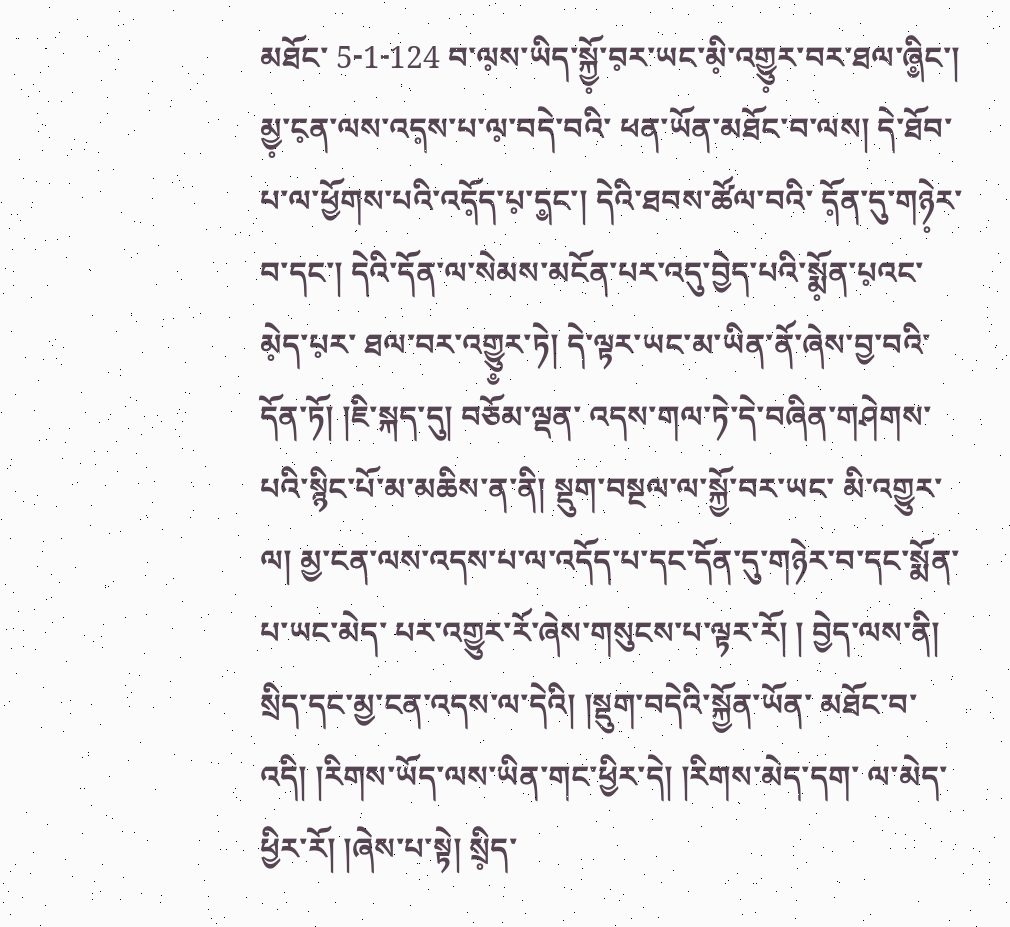མཐོང་ 5-1-124 བ་ལ༷ས་ཡིད་སྐྱོ༷་བ༷ར་ཡང་མི༷་འགྱུ༷ར་བར་ཐལ་ཞི༵ང་། མྱ༷་ང༷ན་ལས་འད༷ས་པ་ལ༷་བདེ་བའི་ ཕན་ཡོན་མཐོང་བ་ལས། དེ་ཐོབ་པ་ལ་ཕྱོགས་པའི་འདོ༷ད་པ༷་ད༵ང་། དེའི་ཐབས་ཚོལ་བའི་ དོ༷ན་དུ་གཉེ༷ར་བ་དང་། དེའི་དོན་ལ་སེམས་མངོན་པར་འདུ་བྱེད་པའི་སྨོ༷ན་པ༷འང་མེ༷ད་པ༷ར་ ཐལ་བར་འགྱུ༵ར་ཏེ། དེ་ལྟར་ཡང་མ་ཡིན་ནོ་ཞེས་བྱ་བའི་དོན་ཏོ། །ཇི་སྐད་དུ། བཅོམ་ལྡན་ འདས་གལ་ཏེ་དེ་བཞིན་གཤེགས་པའི་སྙིང་པོ་མ་མཆིས་ན་ནི། སྡུག་བསྔལ་ལ་སྐྱོ་བར་ཡང་ མི་འགྱུར་ལ། མྱ་ངན་ལས་འདས་པ་ལ་འདོད་པ་དང་དོན་དུ་གཉེར་བ་དང་སྨོན་པ་ཡང་མེད་ པར་འགྱུར་རོ་ཞེས་གསུངས་པ་ལྟར་རོ། ། བྱེད་ལས་ནི། སྲིད་དང་མྱ་ངན་འདས་ལ་དེའི། །སྡུག་བདེའི་སྐྱོན་ཡོན་ མཐོང་བ་འདི། །རིགས་ཡོད་ལས་ཡིན་གང་ཕྱིར་དེ། །རིགས་མེད་དག་ ལ་མེད་ཕྱིར་རོ། །ཞེས་པ་སྟེ། སྲི༷ད་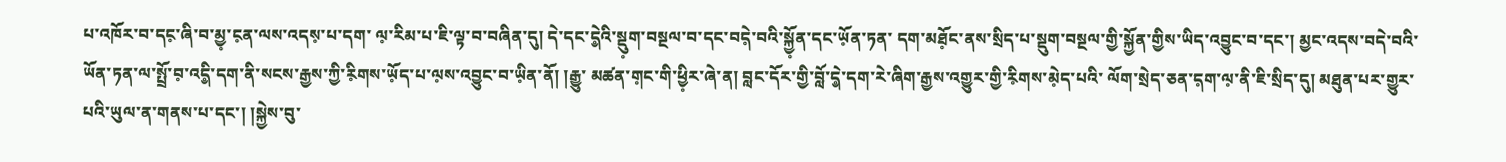པ་འཁོར་བ་དང༷་ཞི་བ་མྱ༷་ང༷ན་ལས་འདས༷་པ་དག་ ལ༷་རིམ་པ་ཇི་ལྟ་བ་བཞིན་དུ། དེ་དང་དེ༵འི་སྡུ༷ག་བསྔལ་བ་དང་བདེ༷་བའི་སྐྱོ༷ན་དང་ཡོ༷ན་ཏན་ དག་མཐོ༷ང་ནས་སྲིད་པ་སྡུག་བསྔལ་གྱི་སྐྱོན་གྱིས་ཡིད་འབྱུང་བ་དང་། མྱང་འདས་བདེ་བའི་ ཡོན་ཏན་ལ་སྤྲོ་བ༷་འདི༵་དག་ནི་སངས་རྒྱས་ཀྱི་རི༷གས་ཡོ༷ད་པ་ལ༷ས་འབྱུང་བ་ཡི༷ན་ནོ། །རྒྱུ་ མཚན་ག༷ང་གི་ཕྱི༷ར་ཞེ་ན། བླང་དོར་གྱི་བློ་དེ༵་དག་རེ་ཞིག་རྒྱས་འགྱུར་གྱི་རི༷གས་མེ༷ད་པའི་ ལོག་སྲེད་ཅན་ད༷ག་ལ༷་ནི་ཇི་སྲིད་དུ། མཐུན་པར་གྱུར་པའི་ཡུལ་ན་གནས་པ་དང་། །སྐྱེས་བུ་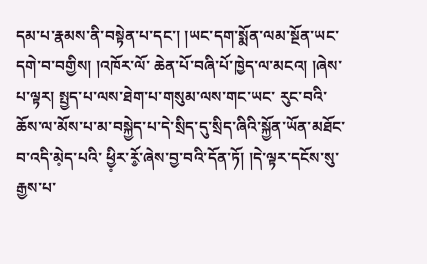དམ་པ་རྣམས་ནི་བསྟེན་པ་དང་། །ཡང་དག་སྨོན་ལམ་སྔོན་ཡང་དགེ་བ་བགྱིས། །འཁོར་ལོ་ ཆེན་པོ་བཞི་པོ་ཁྱེད་ལ་མངའ། །ཞེས་པ་ལྟར། སྤྱད་པ་ལས་ཐེག་པ་གསུམ་ལས་གང་ཡང་ རུང་བའི་ཆོས་ལ་མོས་པ་མ་བསྐྱེད་པ་དེ་སྲིད་དུ་སྲིད་ཞིའི་སྐྱོན་ཡོན་མཐོང་བ་འདི་མེ༷ད་པའི་ ཕྱི༷ར་རོ༵་ཞེས་བྱ་བའི་དོན་ཏོ། །དེ་ལྟར་དངོས་སུ་རྒྱས་པ་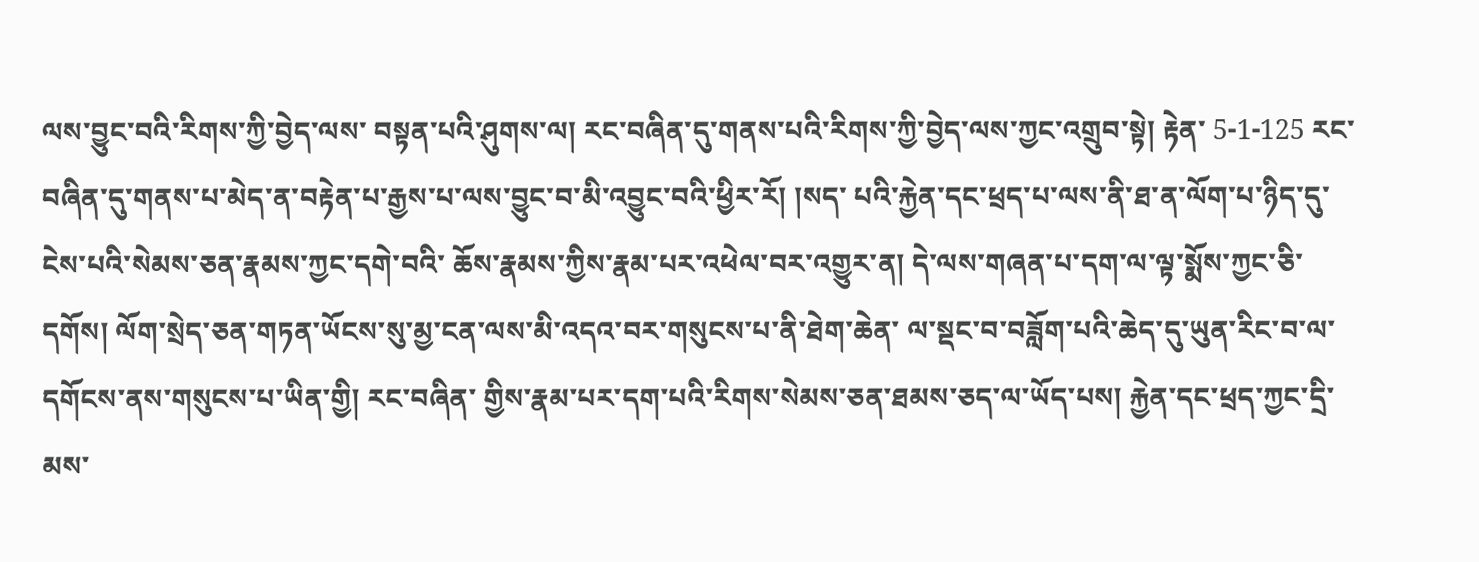ལས་བྱུང་བའི་རིགས་ཀྱི་བྱེད་ལས་ བསྟན་པའི་ཤུགས་ལ། རང་བཞིན་དུ་གནས་པའི་རིགས་ཀྱི་བྱེད་ལས་ཀྱང་འགྲུབ་སྟེ། རྟེན་ 5-1-125 རང་བཞིན་དུ་གནས་པ་མེད་ན་བརྟེན་པ་རྒྱས་པ་ལས་བྱུང་བ་མི་འབྱུང་བའི་ཕྱིར་རོ། །སད་ པའི་རྐྱེན་དང་ཕྲད་པ་ལས་ནི་ཐ་ན་ལོག་པ་ཉིད་དུ་ངེས་པའི་སེམས་ཅན་རྣམས་ཀྱང་དགེ་བའི་ ཆོས་རྣམས་ཀྱིས་རྣམ་པར་འཕེལ་བར་འགྱུར་ན། དེ་ལས་གཞན་པ་དག་ལ་ལྟ་སྨོས་ཀྱང་ཅི་ དགོས། ལོག་སྲེད་ཅན་གཏན་ཡོངས་སུ་མྱ་ངན་ལས་མི་འདའ་བར་གསུངས་པ་ནི་ཐེག་ཆེན་ ལ་སྡང་བ་བཟློག་པའི་ཆེད་དུ་ཡུན་རིང་བ་ལ་དགོངས་ནས་གསུངས་པ་ཡིན་གྱི། རང་བཞིན་ གྱིས་རྣམ་པར་དག་པའི་རིགས་སེམས་ཅན་ཐམས་ཅད་ལ་ཡོད་པས། རྐྱེན་དང་ཕྲད་ཀྱང་དྲི་ མས་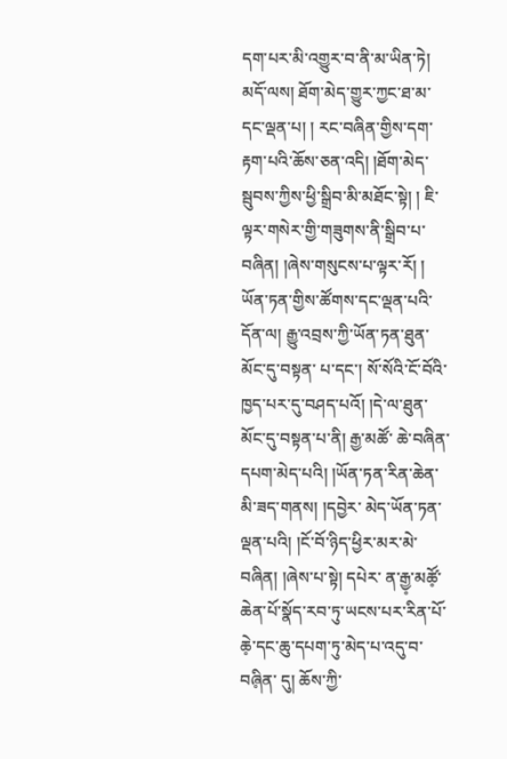དག་པར་མི་འགྱུར་བ་ནི་མ་ཡིན་ཏེ། མདོ་ལས། ཐོག་མེད་གྱུར་ཀྱང་ཐ་མ་དང་ལྡན་པ། ། རང་བཞིན་གྱིས་དག་རྟག་པའི་ཆོས་ཅན་འདི། །ཐོག་མེད་སྦུབས་ཀྱིས་ཕྱི་སྒྲིབ་མི་མཐོང་སྟེ། ། ཇི་ལྟར་གསེར་གྱི་གཟུགས་ནི་སྒྲིབ་པ་བཞིན། །ཞེས་གསུངས་པ་ལྟར་རོ། ། ཡོན་ཏན་གྱིས་ཚོགས་དང་ལྡན་པའི་དོན་ལ། རྒྱུ་འབྲས་ཀྱི་ཡོན་ཏན་ཐུན་མོང་དུ་བསྟན་ པ་དང་། སོ་སོའི་ངོ་བོའི་ཁྱད་པར་དུ་བཤད་པའོ། །དེ་ལ་ཐུན་མོང་དུ་བསྟན་པ་ནི། རྒྱ་མཚོ་ ཆེ་བཞིན་དཔག་མེད་པའི། །ཡོན་ཏན་རིན་ཆེན་མི་ཟད་གནས། །དབྱེར་ མེད་ཡོན་ཏན་ལྡན་པའི། །ངོ་བོ་ཉིད་ཕྱིར་མར་མེ་བཞིན། །ཞེས་པ་སྟེ། དཔེར་ ན་རྒྱ༷་མཚོ༷་ཆེན་པོ་སྣོད་རབ་ཏུ་ཡངས་པར་རིན་པོ་ཆེ༷་དང་ཆུ་དཔག་ཏུ་མེད་པ་འདུ་བ་བཞི༷ན་ དུ། ཆོས་ཀྱི་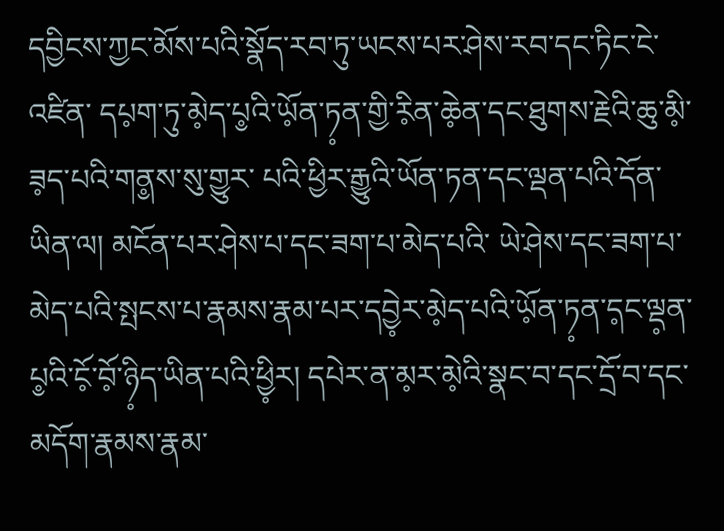དབྱིངས་ཀྱང་མོས་པའི་སྣོད་རབ་ཏུ་ཡངས་པར་ཤེས་རབ་དང་ཏིང་ངེ་འཛིན་ དཔ༷ག་ཏུ་མེ༷ད་པ༵འི་ཡོ༷ན་ཏ༷ན་གྱི་རི༷ན་ཆེ༷ན་དང་ཐུགས་རྗེའི་ཆུ་མི༷་ཟ༷ད་པའི་གན༵ས་སུ་གྱུར་ པའི་ཕྱིར་རྒྱུའི་ཡོན་ཏན་དང་ལྡན་པའི་དོན་ཡིན་ལ། མངོན་པར་ཤེས་པ་དང་ཟག་པ་མེད་པའི་ ཡེ་ཤེས་དང་ཟག་པ་མེད་པའི་སྤངས་པ་རྣམས་རྣམ་པར་དབྱེ༷ར་མེ༷ད་པའི་ཡོ༷ན་ཏ༷ན་ད༷ང་ལྡ༷ན་ པ༵འི་ངོ༷་བོ༷་ཉི༷ད་ཡིན་པའི་ཕྱི༷ར། དཔེར་ན་མ༷ར་མེ༷འི་སྣང་བ་དང་དྲོ་བ་དང་མདོག་རྣམས་རྣམ་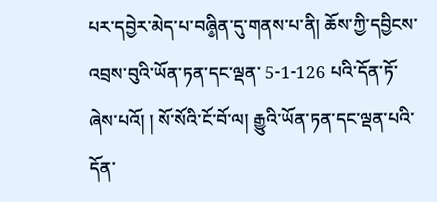པར་དབྱེར་མེད་པ་བཞི༵ན་དུ་གནས་པ་ནི། ཆོས་ཀྱི་དབྱིངས་འབྲས་བུའི་ཡོན་ཏན་དང་ལྡན་ 5-1-126 པའི་དོན་ཏོ་ཞེས་པའོ། ། སོ་སོའི་ངོ་བོ་ལ། རྒྱུའི་ཡོན་ཏན་དང་ལྡན་པའི་དོན་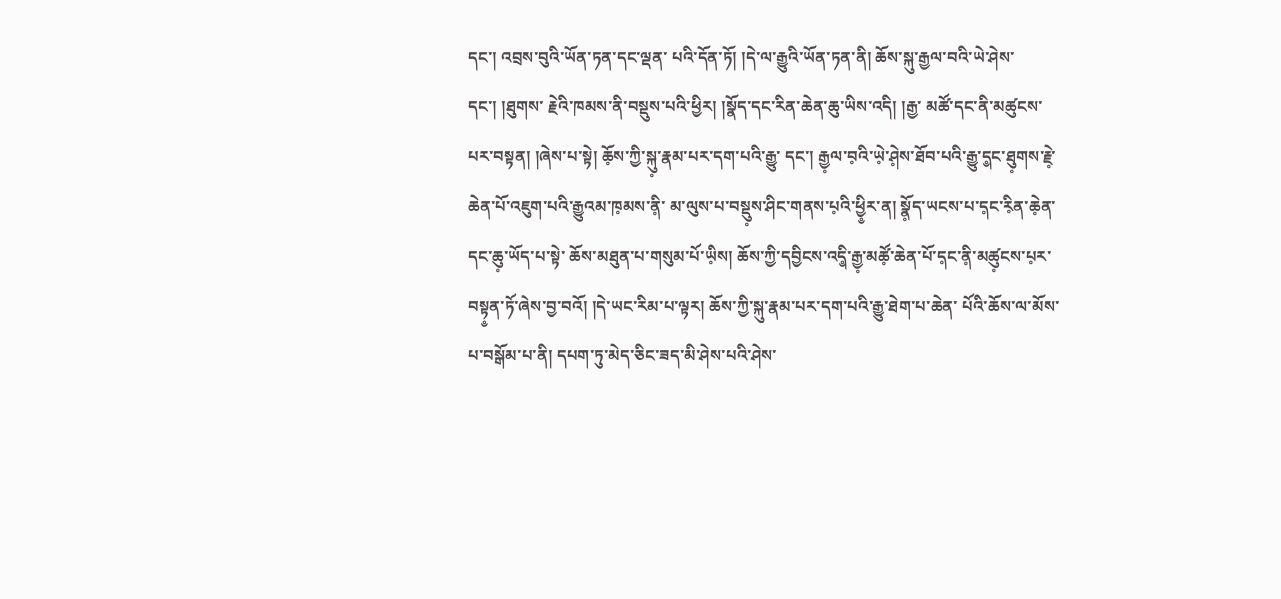དང་། འབྲས་བུའི་ཡོན་ཏན་དང་ལྡན་ པའི་དོན་ཏོ། །དེ་ལ་རྒྱུའི་ཡོན་ཏན་ནི། ཆོས་སྐུ་རྒྱལ་བའི་ཡེ་ཤེས་དང་། །ཐུགས་ རྗེའི་ཁམས་ནི་བསྡུས་པའི་ཕྱིར། །སྣོད་དང་རིན་ཆེན་ཆུ་ཡིས་འདི། །རྒྱ་ མཚོ་དང་ནི་མཚུངས་པར་བསྟན། །ཞེས་པ་སྟེ། ཆོ༷ས་ཀྱི་སྐུ༷་རྣམ་པར་དག་པའི་རྒྱུ་ དང་། རྒྱ༷ལ་བ༷འི་ཡེ༷་ཤེ༷ས་ཐོབ་པའི་རྒྱུ་ད༵ང་ཐུ༷གས་རྗེ༷་ཆེན་པོ་འཇུག་པའི་རྒྱུའམ་ཁ༷མས་ནི༷་ མ་ལུས་པ་བསྡུ༷ས་ཤིང་གནས་པ༷འི་ཕྱི༵ར་ན། སྣོ༷ད་ཡངས་པ་ད༷ང་རི༷ན་ཆེ༷ན་དང་ཆུ༷་ཡོད་པ་སྟེ་ ཆོས་མཐུན་པ་གསུམ་པོ་ཡི༷ས། ཆོས་ཀྱི་དབྱིངས་འདི༵་རྒྱ༷་མཚོ༷་ཆེན་པོ་ད༷ང་ནི༷་མཚུ༷ངས་པ༷ར་ བསྟ༵ན་ཏོ་ཞེས་བྱ་བའོ། །དེ་ཡང་རིམ་པ་ལྟར། ཆོས་ཀྱི་སྐུ་རྣམ་པར་དག་པའི་རྒྱུ་ཐེག་པ་ཆེན་ པོའི་ཆོས་ལ་མོས་པ་བསྒོམ་པ་ནི། དཔག་ཏུ་མེད་ཅིང་ཟད་མི་ཤེས་པའི་ཤེས་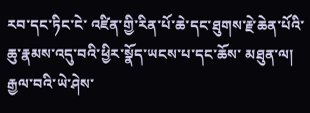རབ་དང་ཏིང་ངེ་ འཛིན་གྱི་རིན་པོ་ཆེ་དང་ཐུགས་རྗེ་ཆེན་པོའི་ཆུ་རྣམས་འདུ་བའི་ཕྱིར་སྣོད་ཡངས་པ་དང་ཆོས་ མཐུན་ལ། རྒྱལ་བའི་ཡེ་ཤེས་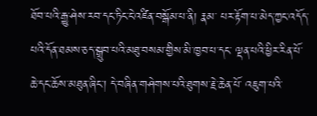ཐོབ་པའི་རྒྱུ་ཤེས་རབ་དང་ཏིང་ངེ་འཛིན་བསྒོམ་པ་ནི། རྣམ་ པར་རྟོག་པ་མེད་ཀྱང་འདོད་པའི་དོན་ཐམས་ཅད་སྒྲུབ་པའི་མཐུ་བསམ་གྱིས་མི་ཁྱབ་པ་དང་ ལྡན་པའི་ཕྱིར་རིན་པོ་ཆེ་དང་ཆོས་མཐུན་ཞིང་། དེ་བཞིན་གཤེགས་པའི་ཐུགས་རྗེ་ཆེན་པོ་ འཇུག་པའི་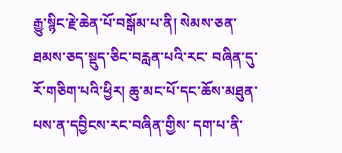རྒྱུ་སྙིང་རྗེ་ཆེན་པོ་བསྒོམ་པ་ནི། སེམས་ཅན་ཐམས་ཅད་སྡུད་ཅིང་བརླན་པའི་རང་ བཞིན་དུ་རོ་གཅིག་པའི་ཕྱིར། ཆུ་མང་པོ་དང་ཆོས་མཐུན་པས་ན་དབྱིངས་རང་བཞིན་གྱིས་ དག་པ་ནི་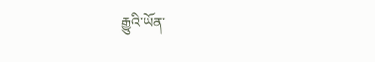རྒྱུའི་ཡོན་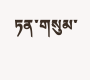ཏན་གསུམ་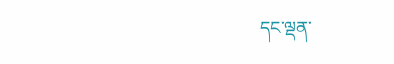དང་ལྡན་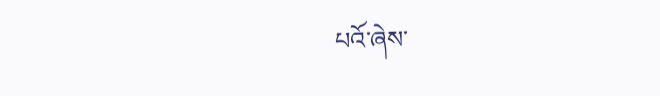པའོ་ཞེས་